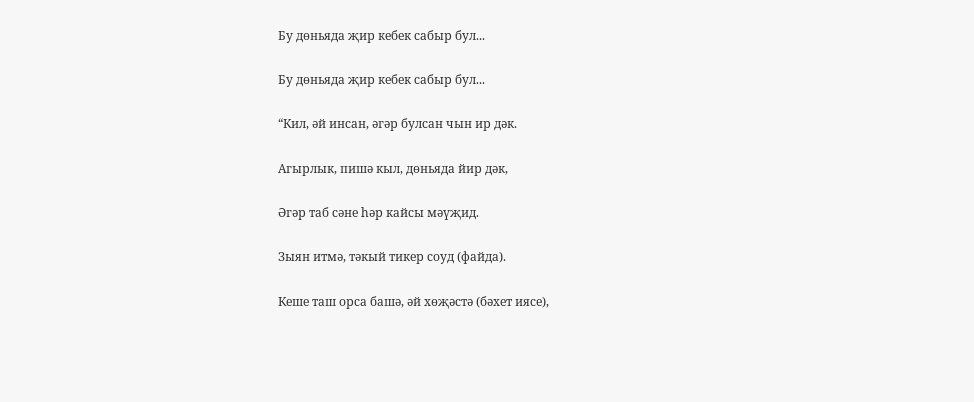Бу дөньяда җир кебек сабыр бул...

Бу дөньяда җир кебек сабыр бул...

“Кил, әй инсан, әгәр булсан чын ир дәк.

Агырлык, пишә кыл, дөньяда йир дәк,

Әгәр таб сәне һәр кайсы мәүҗид.

Зыян итмә, тәкый тикер соуд (файда).

Кеше таш орса башә, әй хөҗәстә (бәхет иясе),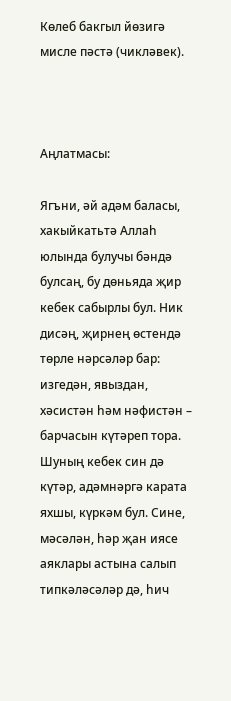Көлеб бакгыл йөзигә мисле пәстә (чикләвек).



Аңлатмасы:

Ягъни, әй адәм баласы, хакыйкатьтә Аллаһ юлында булучы бәндә булсаң, бу дөньяда җир кебек сабырлы бул. Ник дисәң, җирнең өстендә төрле нәрсәләр бар: изгедән, явыздан, хәсистән һәм нәфистән – барчасын күтәреп тора. Шуның кебек син дә күтәр, адәмнәргә карата яхшы, күркәм бул. Сине, мәсәлән, һәр җан иясе аяклары астына салып типкәләсәләр дә, һич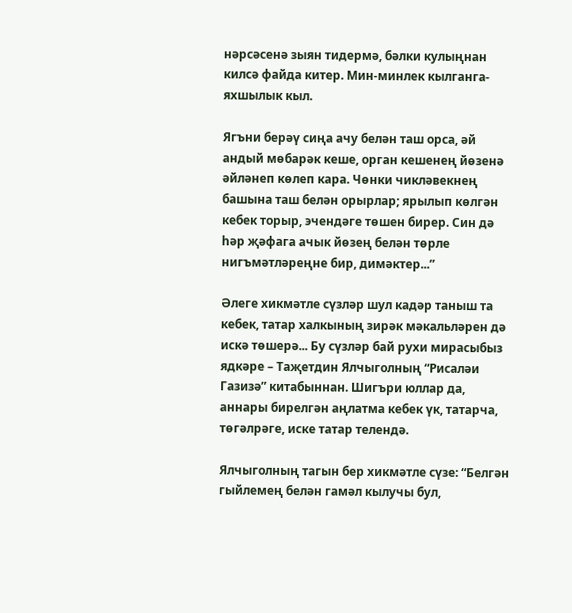нәрсәсенә зыян тидермә, бәлки кулыңнан килсә файда китер. Мин-минлек кылганга-яхшылык кыл.

Ягъни берәү сиңа ачу белән таш орса, әй андый мөбарәк кеше, орган кешенең йөзенә әйләнеп көлеп кара. Чөнки чикләвекнең башына таш белән орырлар; ярылып көлгән кебек торыр, эчендәге төшен бирер. Син дә һәр җәфага ачык йөзең белән төрле нигъмәтләреңне бир, димәктер...”

Әлеге хикмәтле сүзләр шул кадәр таныш та кебек, татар халкының зирәк мәкальләрен дә искә төшерә... Бу сүзләр бай рухи мирасыбыз ядкәре – Таҗетдин Ялчыголның “Рисаләи Газизә” китабыннан. Шигъри юллар да, аннары бирелгән аңлатма кебек үк, татарча, төгәлрәге, иске татар телендә.

Ялчыголның тагын бер хикмәтле сүзе: “Белгән гыйлемең белән гамәл кылучы бул,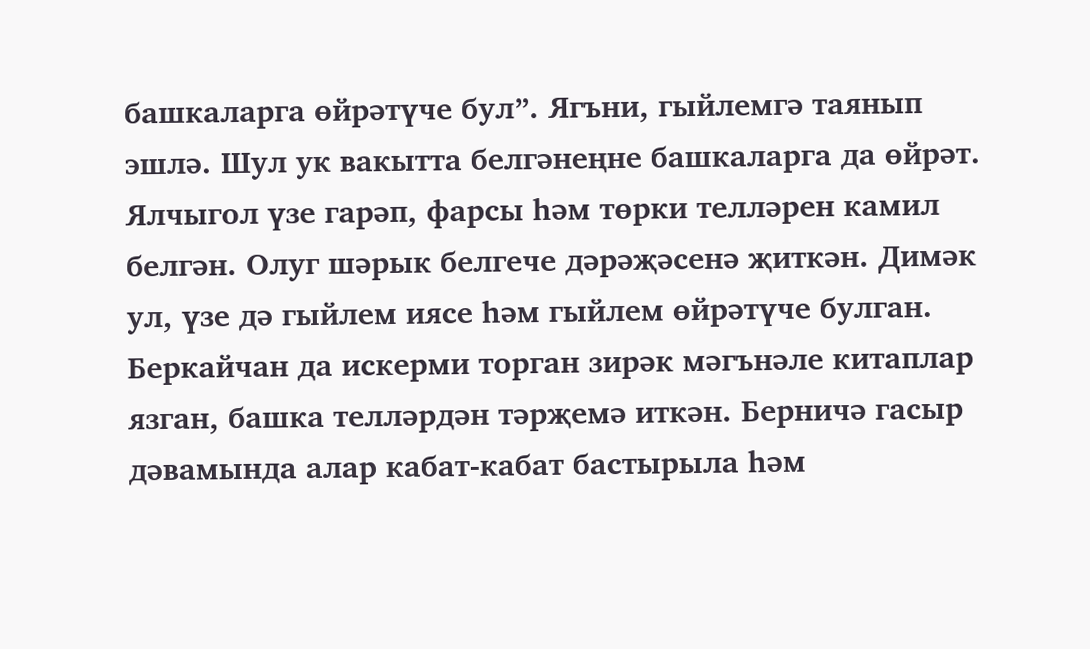башкаларга өйрәтүче бул”. Ягъни, гыйлемгә таянып эшлә. Шул ук вакытта белгәнеңне башкаларга да өйрәт. Ялчыгол үзе гарәп, фарсы һәм төрки телләрен камил белгән. Олуг шәрык белгече дәрәҗәсенә җиткән. Димәк ул, үзе дә гыйлем иясе һәм гыйлем өйрәтүче булган. Беркайчан да искерми торган зирәк мәгънәле китаплар язган, башка телләрдән тәрҗемә иткән. Берничә гасыр дәвамында алар кабат-кабат бастырыла һәм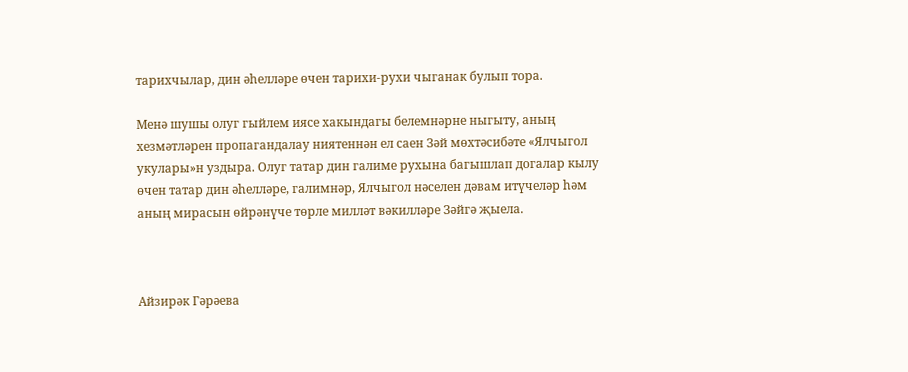тарихчылар, дин әһелләре өчен тарихи-рухи чыганак булып тора.

Менә шушы олуг гыйлем иясе хакындагы белемнәрне ныгыту, аның хезмәтләрен пропагандалау ниятеннән ел саен Зәй мөхтәсибәте «Ялчыгол укулары»н уздыра. Олуг татар дин галиме рухына багышлап догалар кылу өчен татар дин әһелләре, галимнәр, Ялчыгол нәселен дәвам итүчеләр һәм аның мирасын өйрәнүче төрле милләт вәкилләре Зәйгә җыела.



Айзирәк Гәрәева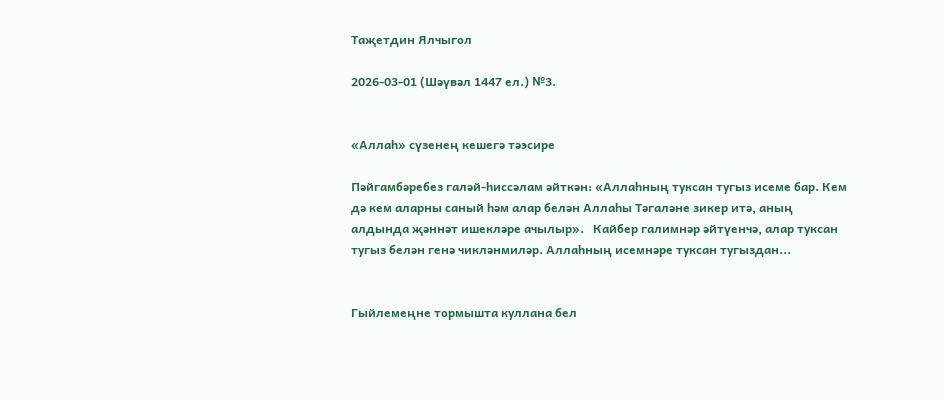Таҗетдин Ялчыгол

2026-03-01 (Шәүвәл 1447 ел.) №3.


«Аллаһ» сүзенең кешегә тәэсире

Пәйгамбәребез галәй-һиссәлам әйткән: «Аллаһның туксан тугыз исеме бар. Кем дә кем аларны саный һәм алар белән Аллаһы Тәгаләне зикер итә, аның алдында җәннәт ишекләре ачылыр».   Кайбер галимнәр әйтүенчә, алар туксан тугыз белән генә чикләнмиләр. Аллаһның исемнәре туксан тугыздан...


Гыйлемеңне тормышта куллана бел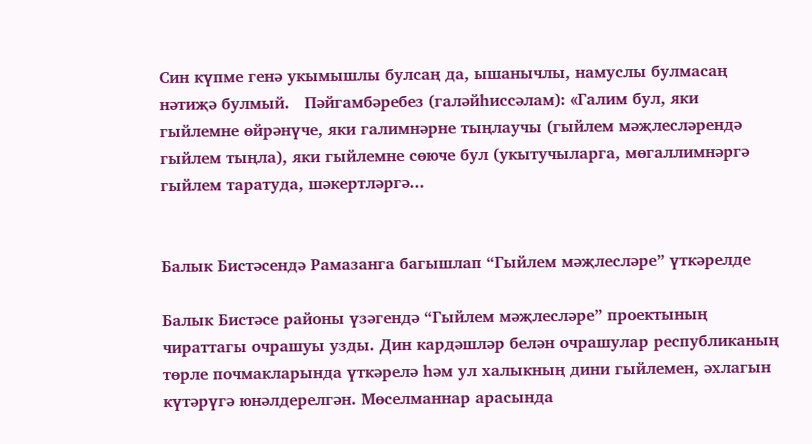Син күпме генә укымышлы булсаң да, ышанычлы, намуслы булмасаң нәтиҗә булмый.   Пәйгамбәребез (галәйһиссәлам): «Галим бул, яки гыйлемне өйрәнүче, яки галимнәрне тыңлаучы (гыйлем мәҗлесләрендә гыйлем тыңла), яки гыйлемне сөюче бул (укытучыларга, мөгаллимнәргә гыйлем таратуда, шәкертләргә...


Балык Бистәсендә Рамазанга багышлап “Гыйлем мәҗлесләре” үткәрелде

Балык Бистәсе районы үзәгендә “Гыйлем мәҗлесләре” проектының чираттагы очрашуы узды. Дин кардәшләр белән очрашулар республиканың төрле почмакларында үткәрелә һәм ул халыкның дини гыйлемен, әхлагын күтәрүгә юнәлдерелгән. Мөселманнар арасында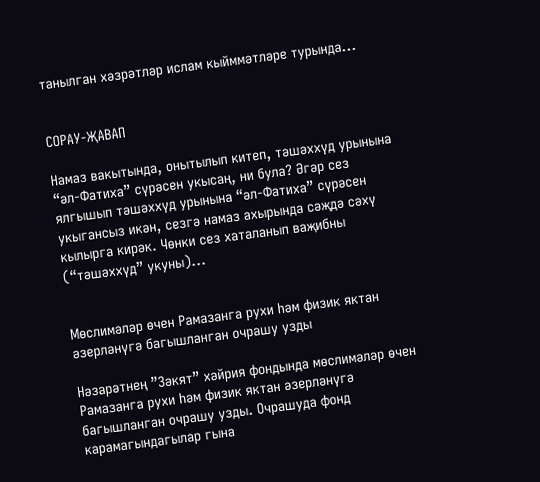танылган хәзрәтләр ислам кыйммәтләре турында...


СОРАУ-ҖАВАП

Намаз вакытында, онытылып китеп, тәшәххүд урынына “әл-Фатиха” сүрәсен укысаң, ни була? Әгәр сез ялгышып тәшәххүд урынына “әл-Фатиха” сүрәсен укыгансыз икән, сезгә намаз ахырында сәҗдә сәхү кылырга кирәк. Чөнки сез хаталанып ваҗибны (“тәшәххүд” укуны)...


Мөслимәләр өчен Рамазанга рухи һәм физик яктан әзерләнүгә багышланган очрашу узды

Нәзарәтнең ”Зәкят” хәйрия фондында мөслимәләр өчен Рамазанга рухи һәм физик яктан әзерләнүгә багышланган очрашу узды. Очрашуда фонд карамагындагылар гына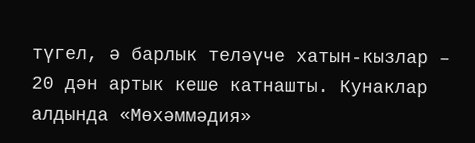түгел, ә барлык теләүче хатын-кызлар – 20 дән артык кеше катнашты. Кунаклар алдында «Мөхәммәдия»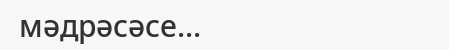мәдрәсәсе...